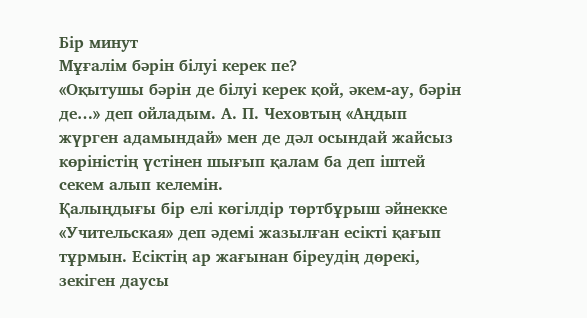Бір минут
Мұғалім бәрін білуі керек пе?
«Оқытушы бәрін де білуі керек қой, әкем-ау, бәрін де…» деп ойладым. А. П. Чеховтың «Аңдып жүрген адамындай» мен де дәл осындай жайсыз көріністің үстінен шығып қалам ба деп іштей секем алып келемін.
Қалыңдығы бір елі көгілдір төртбұрыш әйнекке «Учительская» деп әдемі жазылған есікті қағып тұрмын. Есіктің ар жағынан біреудің дөрекі, зекіген даусы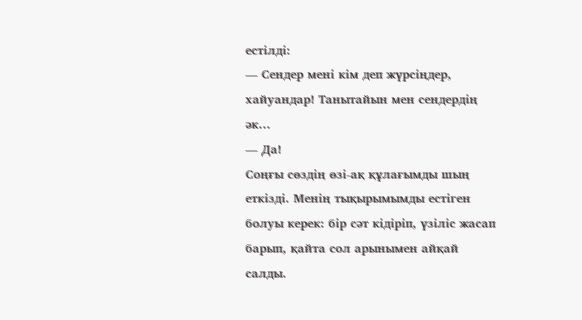естілді:
— Сендер мені кім деп жүрсіңдер, хайуандар! Танытайын мен сендердің әк…
— Да!
Соңғы сөздің өзі-ақ құлағымды шың еткізді. Менің тықырымымды естіген болуы керек: бір сәт кідіріп, үзіліс жасап барып, қайта сол арынымен айқай салды.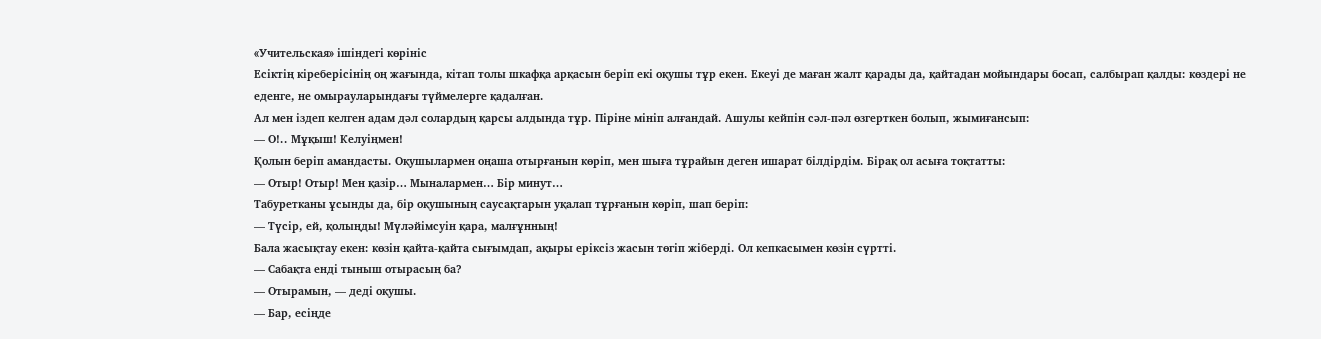«Учительская» ішіндегі көрініс
Есіктің кіреберісінің оң жағында, кітап толы шкафқа арқасын беріп екі оқушы тұр екен. Екеуі де маған жалт қарады да, қайтадан мойындары босап, салбырап қалды: көздері не еденге, не омырауларындағы түймелерге қадалған.
Ал мен іздеп келген адам дәл солардың қарсы алдында тұр. Піріне мініп алғандай. Ашулы кейпін сәл-пәл өзгерткен болып, жымиғансып:
— О!.. Мұқыш! Келуіңмен!
Қолын беріп амандасты. Оқушылармен оңаша отырғанын көріп, мен шыға тұрайын деген ишарат білдірдім. Бірақ ол асыға тоқтатты:
— Отыр! Отыр! Мен қазір… Мыналармен… Бір минут…
Табуретканы ұсынды да, бір оқушының саусақтарын уқалап тұрғанын көріп, шап беріп:
— Түсір, ей, қолыңды! Мүләйімсуін қара, малғұнның!
Бала жасықтау екен: көзін қайта-қайта сығымдап, ақыры еріксіз жасын төгіп жіберді. Ол кепкасымен көзін сүртті.
— Сабақта енді тыныш отырасың ба?
— Отырамын, — деді оқушы.
— Бар, есіңде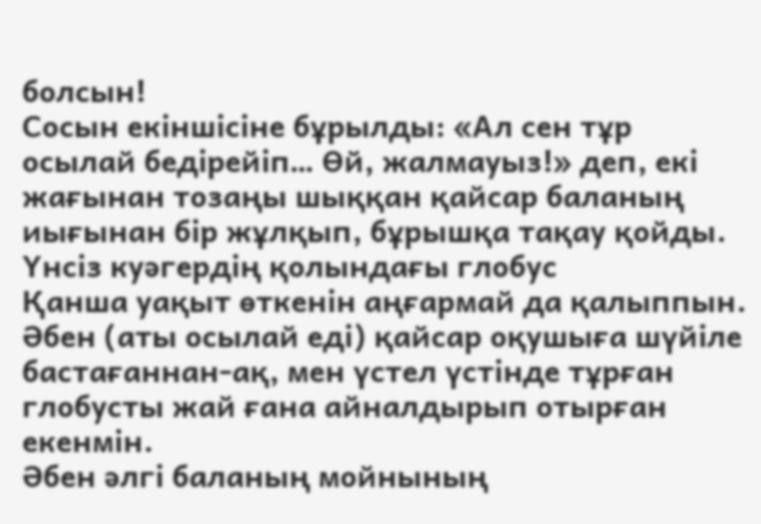болсын!
Сосын екіншісіне бұрылды: «Ал сен тұр осылай бедірейіп… Өй, жалмауыз!» деп, екі жағынан тозаңы шыққан қайсар баланың иығынан бір жұлқып, бұрышқа тақау қойды.
Үнсіз куәгердің қолындағы глобус
Қанша уақыт өткенін аңғармай да қалыппын. Әбен (аты осылай еді) қайсар оқушыға шүйіле бастағаннан-ақ, мен үстел үстінде тұрған глобусты жай ғана айналдырып отырған екенмін.
Әбен әлгі баланың мойнының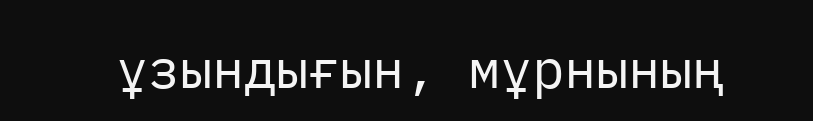ұзындығын, мұрнының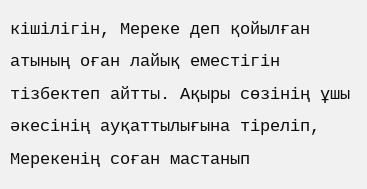кішілігін, Мереке деп қойылған атының оған лайық еместігін тізбектеп айтты. Ақыры сөзінің ұшы әкесінің ауқаттылығына тіреліп, Мерекенің соған мастанып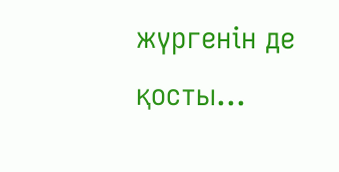жүргенін де қосты…